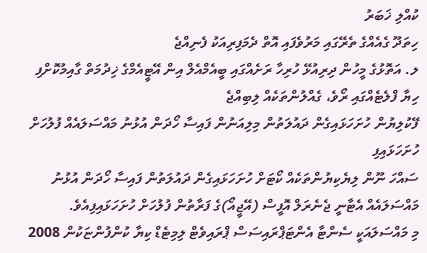ކުއްލި ޚަބަރު
ހިތަދޫ ގެއެއްގެ ތެރޭގައި މަރުވެފައި އޮތް ދެމަފިރިއަކު ފެނިއްޖެ
ލ. އަތޮޅުގެ މީހުން ދިރިއުޅޭ ހުރިހާ ރަށެއްގައި ބީއެމްއެލް އިން އޭޓީއެމްގެ ޚިދުމަތް ގާއިމުކޮށްފި
ހިޔާ ފްލެޓެއްގައި ރޯވެ، ގެއްލުންތަކެއް ލިބިއްޖެ
ފޭކުލިޔުން ހުށަހަޅައިގެން ދައުލަތުން މިލިއަނުން ފައިސާ ހޯދަން އުޅުނު މައްސަލައެއް ފުލުހަށް ހުށަހަޅައިފި
ސައްހަ ނޫން ލިޔެކިޔުންތަކެއް ކޯޓަށް ހުށަހަޅައިގެން ދައުލަތުން ފައިސާ ހޯދަން އުޅުނު މައްސަލައެއް އެޓާނީ ޖެނެރަލް އޮފީސް (އޭޖީއޯ)ގެ ފަރާތުން ފުލުހަށް ހުށަހަޅައިފިއެވެ.
މި މައްސަލައަކީ ސެންޓާ އެންޓަޕްރައިސަސް ޕްރައިވެޓް ލިމިޓެޑް ކިޔާ ކުންފުންޏަކުން 2008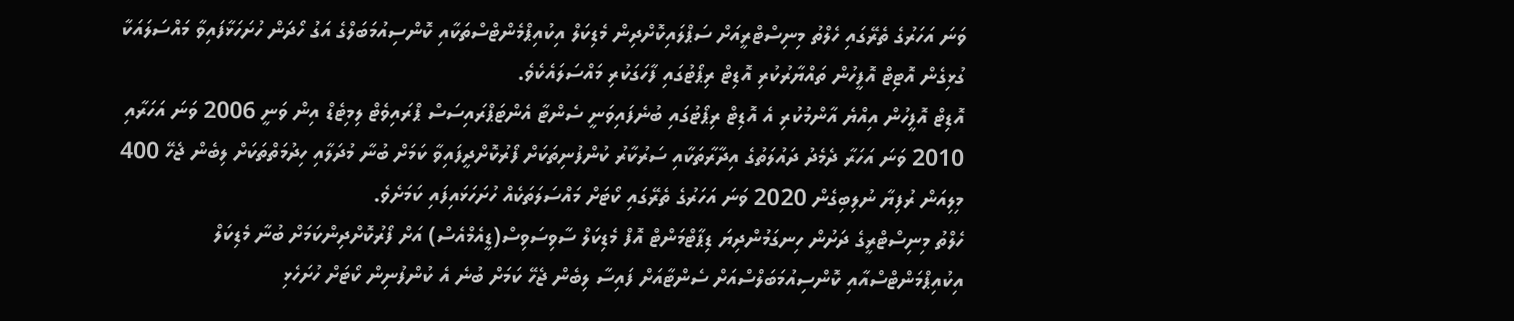ވަނަ އަހަރުގެ ތެރޭގައި ހެލްތު މިނިސްޓްރީއަށް ސަޕްލައިކޮށްދިން މެޑިކަލް އިކުއިޕްމެންޓްސްތަކާއި ކޮންސިއުމަބަލްގެ އަގު ހޯދަން ހުށަހަޅާފައިވާ މައްސަލައަކާ ގުޅިގެން އޮޓިޓް އޮފީހުން ތައްޔާރުކުރި އޮޑިޓް ރިޕޯޓުގައި ފާހަގަކުރި މައްސަލައެކެވެ.
އޮޑިޓް އޮފީހުން އިއްޔެ އާންމުކުރި އެ އޮޑިޓް ރިޕޯޓުގައި ބުނެފައިވަނީ ސެންޓާ އެންޓަޕްރައިސަސް ޕްރައިވެޓް ލިމިޓެޑް އިން ވަނީ 2006 ވަނަ އަހަރާއި 2010 ވަނަ އަހަރާ ދެމެދު ދައުލަތުގެ އިދާރާތަކާއި ސަރުކާރު ކުންފުނިތަކަށް ފޯރުކޮށްދީފައިވާ ކަމަށް ބުނާ މުދަލާއި ހިދުމަތްތަކަށް ލިބެން ޖެހޭ 400 މިލިއަން ރުފިޔާ ނުލިބިގެން 2020 ވަނަ އަހަރުގެ ތެރޭގައި ކޯޓަށް މައްސަލަތަކެއް ހުށަހަޅައިފައި ކަމަށެވެ.
ހެލްތު މިނިސްޓްރީގެ ދަށުން ހިނގަމުންދިޔަ ޑިޕާޓްމަންޓް އޮފް މެޑިކަލް ސާވިސަވިސް(ޑީއެމްއެސް) އަށް ފޯރުކޮށްދިންކަމަށް ބުނާ މެޑިކަލް އިކުއިޕްމަންޓްސްއާއި ކޮންސިއުމަބަލްސްއަށް ސެންޓާއަށް ފައިސާ ލިބެން ޖެހޭ ކަމަށް ބުނެ އެ ކުންފުނިން ކޯޓަށް ހުށަހެޅި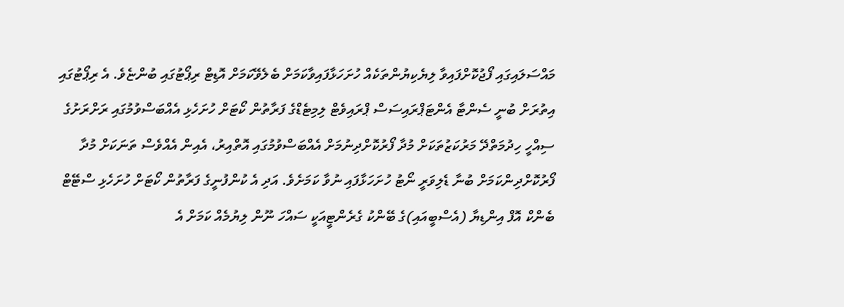މައްސަލައިގައި ފޯޖުކޮށްފައިވާ ލިޔެކިޔުންތަކެއް ހުށަހަޅާފައިވާކަމަށް ބެލެވޭކަމަށް އޮޑިޓް ރިޕޯޓުގައި ބުންޏެވެ. އެ ރިޕޯޓުގައި އިތުރަށް ބުނީ ސެންޓާ އެންޓަޕްރައިސަސް ޕްރައިވެޓް ލިމިޓެޑްގެ ފަރާތުން ކޯޓަށް ހުށަހެޅި އެއްބަސްވުމުގައި ރަށްރަށުގެ ސިއްހީ ހިދުމަތްދޭ މަރުކަޒުތަކަށް މުދާ ފޯރުކޮށްދިނުމަށް އެއްބަސްވުމުގައި އޮތްއިރު، އެއިން އެއްވެސް ތަނަކަށް މުދާ ފޯރުކޮށްދިންކަމަށް ބުނާ ޑެލިވަރީ ނޯޓު ހުށަހަޅާފައި ނުވާ ކަމަށެވެ. އަދި އެ ކުންފުނީގެ ފަރާތުން ކޯޓަށް ހުށަހެޅި ސްޓޭޓް ބެންކް އޮފް އިންޑިޔާ (އެސްބީއައި)ގެ ބޭންކު ގެރެންޓީއަކީ ސައްހަ ނޫން ލިޔުމެއް ކަމަށް އެ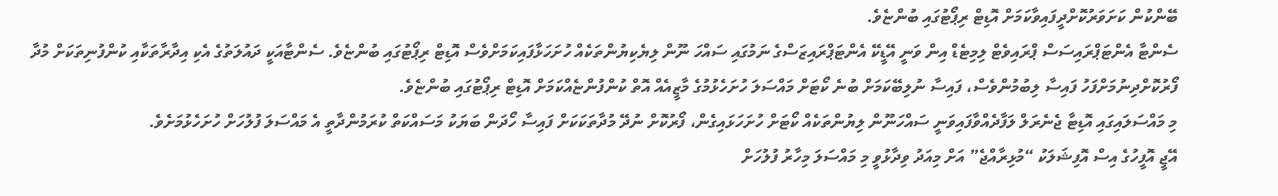ބޭންކުން ކަށަވަރުކޮށްދީފައިވާކަމަށް އޮޑިޓް ރިޕޯޓުގައި ބުންޏެވެ.
ސެންޓާ އެންޓަޕްރައިސަސް ޕްރައިވެޓް ލިމިޓެޑް އިން ވަނީ އޭޑީކޭ އެންޓަޕްރައިޒަސްގެ ނަމުގައި ސައްހަ ނޫން ލިޔެކިޔުންތަކެއް ހުށަހަޅާފައިކަމަށްވެސް އޮޑިޓް ރިޕޯޓުގައި ބުންޏެވެ. ސެންޓާއަކީ ދައުލަތުގެ އެކި އިދާރާތަކާއި ކުންފުނިތަކަށް މުދާ ފޯރުކޮށްދިނުމަށްފަހު ފައިސާ ލިބުމުންވެސް، ފައިސާ ނުލިބޭކަމަށް ބުނެ ކޯޓަށް މައްސަލަ ހުށަހެޅުމުގެ މާޒީއެއް އޮތް ކުންފުންޏެއްކަމަށް އޮޑިޓް ރިޕޯޓުގައި ބުންޏެވެ.
މި މައްސަލައިގައި އޮޑިޓާ ޖެނެރަލް ލަފާދެއްވާފައިވަނީ ސައްހަނޫން ލިޔުންތަކެއް ކޯޓަށް ހުށަހަޅައިގެން، ފޯރުކޮށް ނުދޭ މުދާތަކަކަށް ފައިސާ ހޯދަން ބަޔަކު މަސައްކަތް ކުރަމުންދާތީ އެ މައްސަލަ ފުލުހަށް ހުށަހެޅުމަށެވެ.
އޭޖީ އޮފީހުގެ އިސް އޮފިޝަލަކު “މުޅިރާއްޖެ” އަށް މިއަދު ވިދާޅުވީ މި މައްސަލަ މިހާރު ފުލުހަށް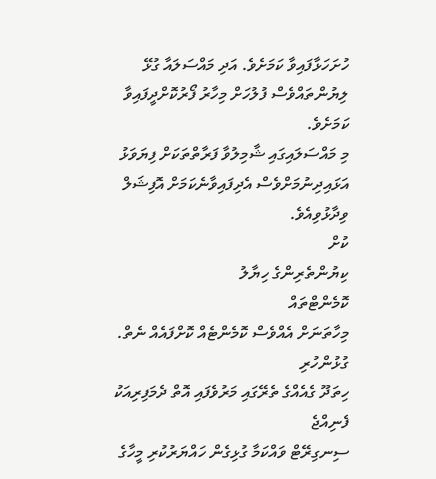ހުށަހަޅާފައިވާ ކަމަށެވެ. އަދި މައްސަލައާ ގުޅޭ ލިޔުންތައްވެސް ފުލުހަށް މިހާރު ފޯރުކޮށްދީފައިވާ ކަމަށެވެ.
މި މައްސަލައިގައި ޝާމިލުވާ ފަރާތްތަކަށް ފިޔަވަޅު އަޅައިދިނުމަށްވެސް އެދިފައިވާނެކަމަށް އޮފިޝަލް ވިދާޅުވިއެވެ.
ކުށް
ކިޔުންތެރިންގެ ހިޔާލު
ކޮމެންޓްތައް
މިހާތަނަށް އެއްވެސް ކޮމެންޓެއް ކޮށްފައެއް ނެތް.
ގުޅުންހުރި
ހިތަދޫ ގެއެއްގެ ތެރޭގައި މަރުވެފައި އޮތް ދެމަފިރިއަކު ފެނިއްޖެ
ސިނގިރޭޓް ވައްކަމާ ގުޅިގެން ހައްޔަރުކުރި މީހާގެ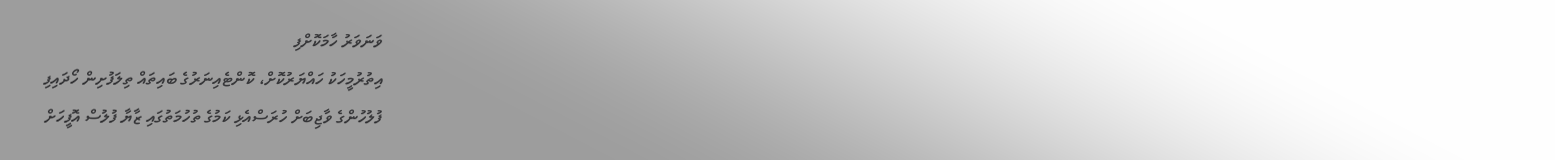ވަނަވަރު ހާމަކޮށްފި
އިތުރުމީހަކު ހައްޔަރުކޮށް، ކޮންޓެއިނަރުގެ ބައިތައް ތިލަފުށިން ހޯދައިފި
ފުލުހުންގެ ވާޖިބަށް ހުރަސްއެޅި ކަމުގެ ތުހުމަތުގައި ޒާޔާ ފުލުސް އޮފީހަށް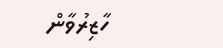ހާޒިރުވާން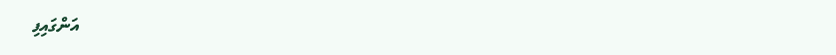އަންގައިފި